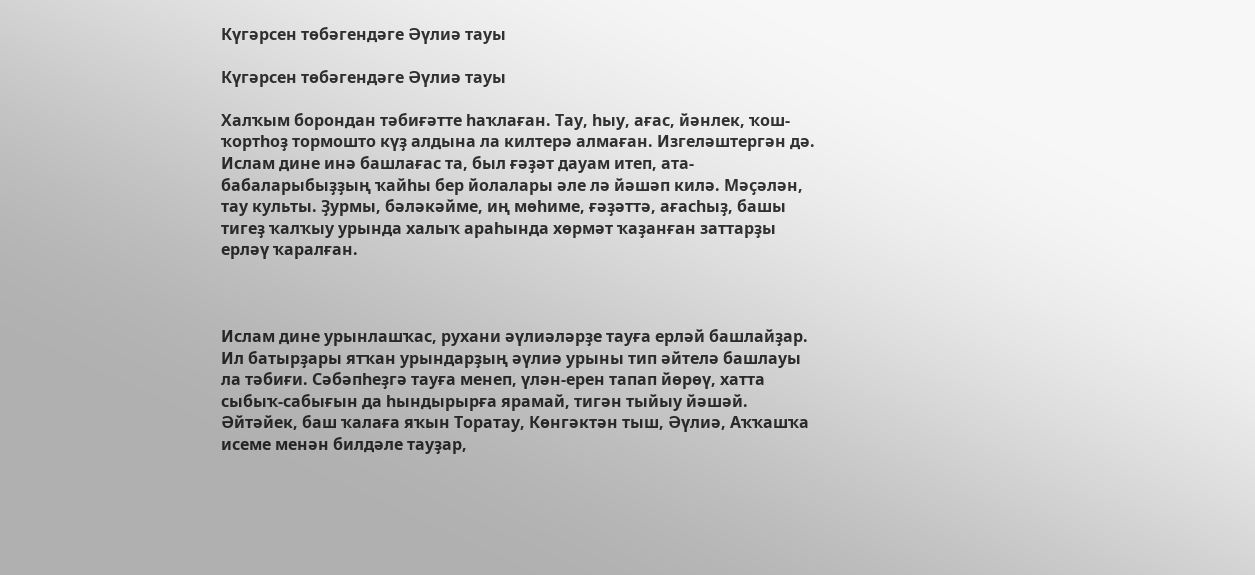Күгәрсен төбәгендәге Әүлиә тауы

Күгәрсен төбәгендәге Әүлиә тауы

Халҡым борондан тәбиғәтте һаҡлаған. Тау, һыу, ағас, йәнлек, ҡош-ҡортһоҙ тормошто күҙ алдына ла килтерә алмаған. Изгеләштергән дә. Ислам дине инә башлағас та, был ғәҙәт дауам итеп, ата-бабаларыбыҙҙың ҡайһы бер йолалары әле лә йәшәп килә. Мәҫәлән, тау культы. Ҙурмы, бәләкәйме, иң мөһиме, ғәҙәттә, ағасһыҙ, башы тигеҙ ҡалҡыу урында халыҡ араһында хөрмәт ҡаҙанған заттарҙы ерләү ҡаралған.



Ислам дине урынлашҡас, рухани әүлиәләрҙе тауға ерләй башлайҙар. Ил батырҙары ятҡан урындарҙың әүлиә урыны тип әйтелә башлауы ла тәбиғи. Сәбәпһеҙгә тауға менеп, үлән-ерен тапап йөрөү, хатта сыбыҡ-сабығын да һындырырға ярамай, тигән тыйыу йәшәй. Әйтәйек, баш ҡалаға яҡын Торатау, Көнгәктән тыш, Әүлиә, Аҡҡашҡа исеме менән билдәле тауҙар,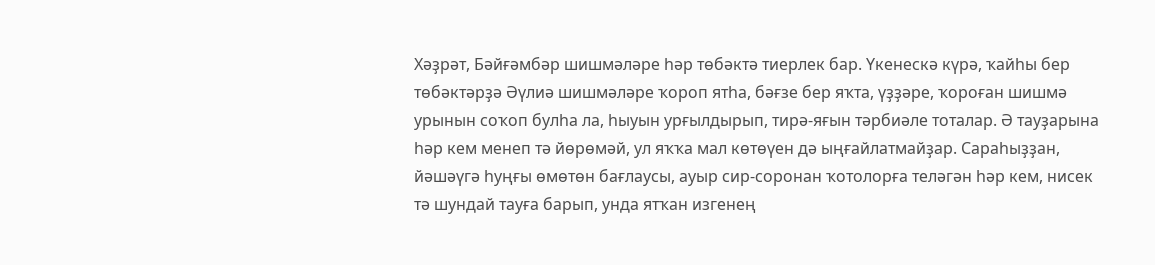Хәҙрәт, Бәйғәмбәр шишмәләре һәр төбәктә тиерлек бар. Үкенескә күрә, ҡайһы бер төбәктәрҙә Әүлиә шишмәләре ҡороп ятһа, бәғзе бер яҡта, үҙҙәре, ҡороған шишмә урынын соҡоп булһа ла, һыуын урғылдырып, тирә-яғын тәрбиәле тоталар. Ә тауҙарына һәр кем менеп тә йөрөмәй, ул яҡҡа мал көтөүен дә ыңғайлатмайҙар. Сараһыҙҙан, йәшәүгә һуңғы өмөтөн бағлаусы, ауыр сир-соронан ҡотолорға теләгән һәр кем, нисек тә шундай тауға барып, унда ятҡан изгенең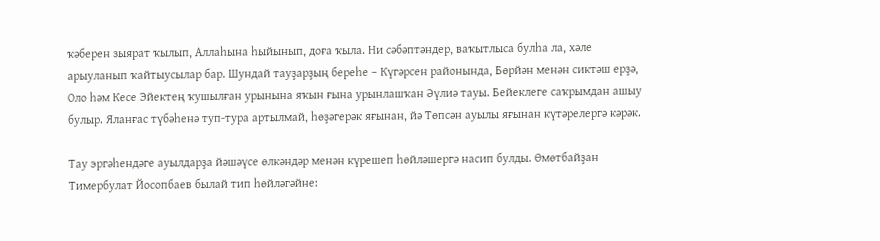ҡәберен зыярат ҡылып, Аллаһына һыйынып, доға ҡыла. Ни сәбәптәндер, ваҡытлыса булһа ла, хәле арыуланып ҡайтыусылар бар. Шундай тауҙарҙың береһе – Күгәрсен районында, Бөрйән менән сиктәш ерҙә, Оло һәм Кесе Эйектең ҡушылған урынына яҡын ғына урынлашҡан Әүлиә тауы. Бейеклеге саҡрымдан ашыу булыр. Яланғас түбәһенә туп-тура артылмай, һөҙәгерәк яғынан, йә Төпсән ауылы яғынан күтәрелергә кәрәк.

Тау эргәһендәге ауылдарҙа йәшәүсе өлкәндәр менән күрешеп һөйләшергә насип булды. Өмөтбайҙан Тимербулат Йосопбаев былай тип һөйләгәйне: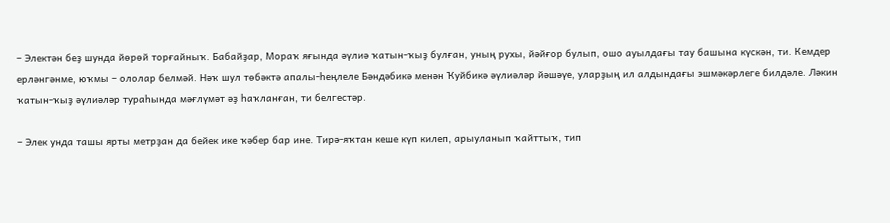– Электән беҙ шунда йөрөй торғайныҡ. Бабайҙар, Мораҡ яғында әүлиә ҡатын-ҡыҙ булған, уның рухы, йәйғор булып, ошо ауылдағы тау башына күскән, ти. Кемдер ерләнгәнме, юҡмы – ололар белмәй. Нәҡ шул төбәктә апалы-һеңлеле Бәндәбикә менән Ҡуйбикә әүлиәләр йәшәүе, уларҙың ил алдындағы эшмәкәрлеге билдәле. Ләкин ҡатын-ҡыҙ әүлиәләр тураһында мәғлүмәт әҙ һаҡланған, ти белгестәр.

– Элек унда ташы ярты метрҙан да бейек ике ҡәбер бар ине. Тирә-яҡтан кеше күп килеп, арыуланып ҡайттыҡ, тип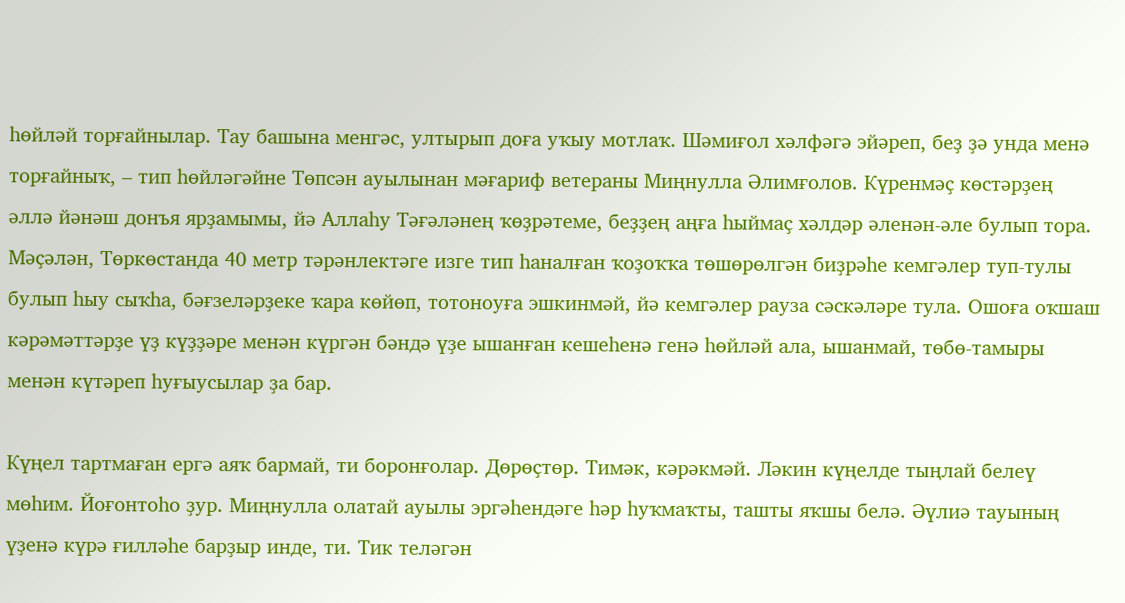һөйләй торғайнылар. Тау башына менгәс, ултырып доға уҡыу мотлаҡ. Шәмиғол хәлфәгә эйәреп, беҙ ҙә унда менә торғайныҡ, – тип һөйләгәйне Төпсән ауылынан мәғариф ветераны Миңнулла Әлимғолов. Күренмәҫ көстәрҙең әллә йәнәш донъя ярҙамымы, йә Аллаһу Тәғәләнең ҡөҙрәтеме, беҙҙең аңға һыймаҫ хәлдәр әленән-әле булып тора. Мәҫәлән, Төркөстанда 40 метр тәрәнлектәге изге тип һаналған ҡоҙоҡҡа төшөрөлгән биҙрәһе кемгәлер туп-тулы булып һыу сыҡһа, бәғзеләрҙеке ҡара көйөп, тотоноуға эшкинмәй, йә кемгәлер рауза сәскәләре тула. Ошоға оҡшаш кәрәмәттәрҙе үҙ күҙҙәре менән күргән бәндә үҙе ышанған кешеһенә генә һөйләй ала, ышанмай, төбө-тамыры менән күтәреп һуғыусылар ҙа бар.

Күңел тартмаған ергә аяҡ бармай, ти боронғолар. Дөрөҫтөр. Тимәк, кәрәкмәй. Ләкин күңелде тыңлай белеү мөһим. Йоғонтоһо ҙур. Миңнулла олатай ауылы эргәһендәге һәр һуҡмаҡты, ташты яҡшы белә. Әүлиә тауының үҙенә күрә ғилләһе барҙыр инде, ти. Тик теләгән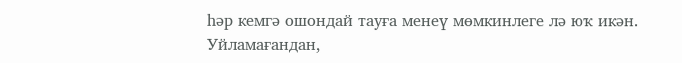һәр кемгә ошондай тауға менеү мөмкинлеге лә юҡ икән. Уйламағандан,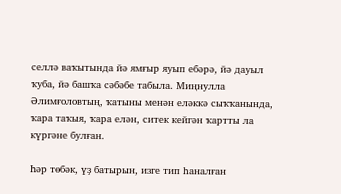селлә ваҡытында йә ямғыр яуып ебәрә, йә дауыл ҡуба, йә башҡа сәбәбе табыла. Миңнулла Әлимғоловтың, ҡатыны менән еләккә сыҡҡанында, ҡара таҡыя, ҡара елән, ситек кейгән ҡартты ла күргәне булған.

Һәр төбәк, үҙ батырын, изге тип һаналған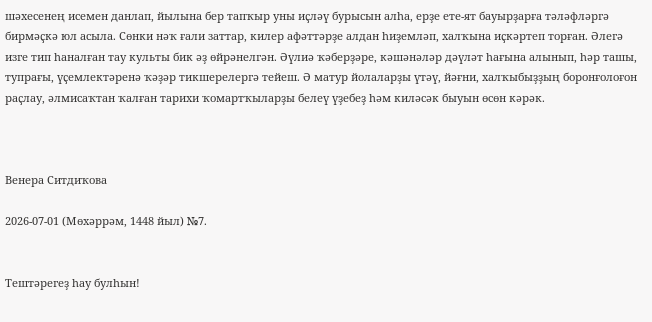шәхесенең исемен данлап, йылына бер тапҡыр уны иҫләү бурысын алһа, ерҙе ете-ят бауырҙарға тәләфләргә бирмәҫкә юл асыла. Сөнки нәҡ ғали заттар, килер афәттәрҙе алдан һиҙемләп, халҡына иҫкәртеп торған. Әлегә изге тип һаналған тау культы бик әҙ өйрәнелгән. Әүлиә ҡәберҙәре, кәшәнәләр дәүләт һағына алынып, һәр ташы, тупрағы, үҫемлектәренә ҡәҙәр тикшерелергә тейеш. Ә матур йолаларҙы үтәү, йәғни, халҡыбыҙҙың боронғолоғон раҫлау, әлмисаҡтан ҡалған тарихи ҡомартҡыларҙы белеү үҙебеҙ һәм киләсәк быуын өсөн кәрәк.



Венера Ситдиҡова

2026-07-01 (Мөхәррәм, 1448 йыл) №7.


Тештәрегеҙ һау булһын!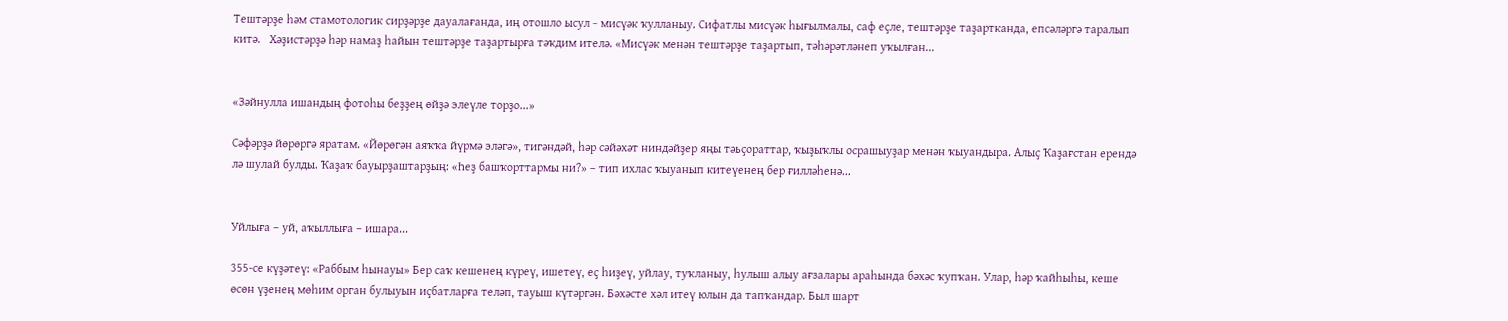Тештәрҙе һәм стамотологик сирҙәрҙе дауалағанда, иң отошло ысул − мисүәк ҡулланыу. Сифатлы мисүәк һығылмалы, саф еҫле, тештәрҙе таҙартканда, епсәләргә таралып китә.   Хәҙистәрҙә һәр намаҙ һайын тештәрҙе таҙартырға тәҡдим ителә. «Мисүәк менән тештәрҙе таҙартып, тәһәрәтләнеп уҡылған...


«Зәйнулла ишандың фотоһы беҙҙең өйҙә элеүле торҙо...»

Сәфәрҙә йөрөргә яратам. «Йөрөгән аяҡҡа йүрмә эләгә», тигәндәй, һәр сәйәхәт ниндәйҙер яңы тәьҫораттар, ҡыҙыҡлы осрашыуҙар менән ҡыуандыра. Алыҫ Ҡаҙағстан ерендә лә шулай булды. Ҡаҙаҡ бауырҙаштарҙың: «Һеҙ башҡорттармы ни?» – тип ихлас ҡыуанып китеүенең бер ғилләһенә...


Уйлыға – уй, аҡыллыға – ишара...

355-се күҙәтеү: «Раббым һынауы» Бер саҡ кешенең күреү, ишетеү, еҫ һиҙеү, уйлау, туҡланыу, һулыш алыу ағзалары араһында бәхәс ҡупҡан. Улар, һәр ҡайһыһы, кеше өсөн үҙенең мөһим орган булыуын иҫбатларға теләп, тауыш күтәргән. Бәхәсте хәл итеү юлын да тапҡандар. Был шарт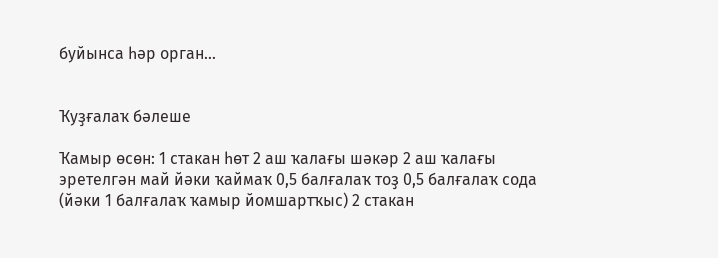буйынса һәр орган...


Ҡуҙғалаҡ бәлеше

Ҡамыр өсөн: 1 стакан һөт 2 аш ҡалағы шәкәр 2 аш ҡалағы эретелгән май йәки ҡаймаҡ 0,5 балғалаҡ тоҙ 0,5 балғалаҡ сода (йәки 1 балғалаҡ ҡамыр йомшартҡыс) 2 стакан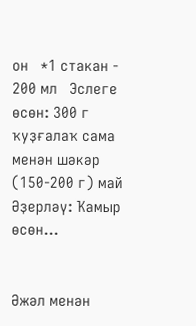он   *1 стакан - 200 мл   Эслеге өсөн: 300 г ҡуҙғалаҡ сама менән шәкәр (150-200 г) май   Әҙерләү: Ҡамыр өсөн...


Әжәл менән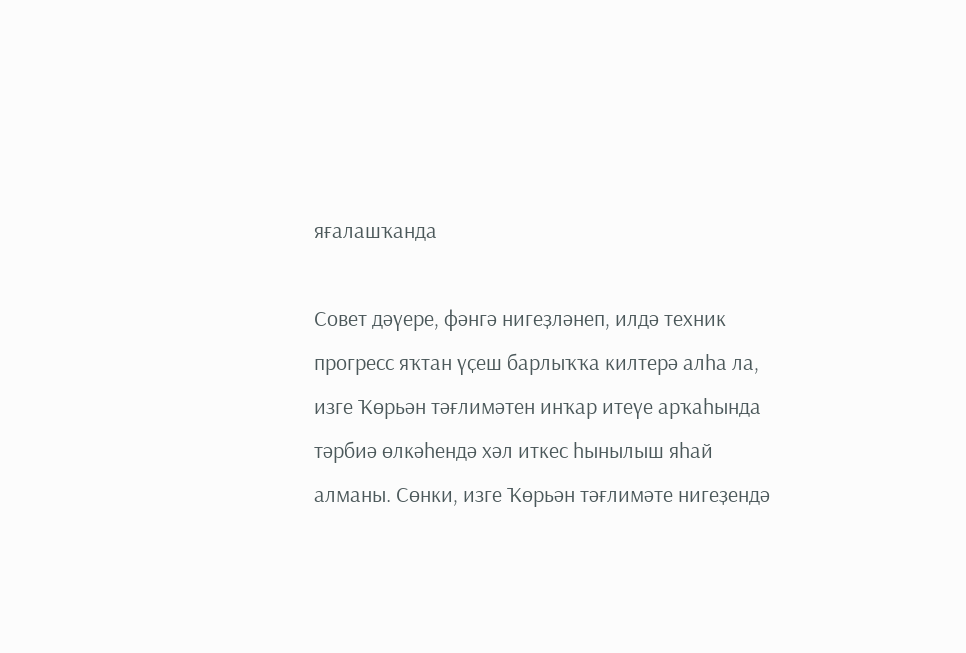яғалашҡанда

Совет дәүере, фәнгә нигеҙләнеп, илдә техник прогресс яҡтан үҫеш барлыҡҡа килтерә алһа ла, изге Ҡөрьән тәғлимәтен инҡар итеүе арҡаһында тәрбиә өлкәһендә хәл иткес һынылыш яһай алманы. Сөнки, изге Ҡөрьән тәғлимәте нигеҙендә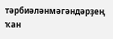тәрбиәләнмәгәндәрҙең ҡан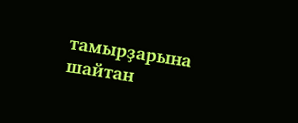тамырҙарына шайтан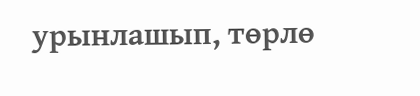урынлашып, төрлө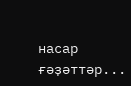насар ғәҙәттәр...